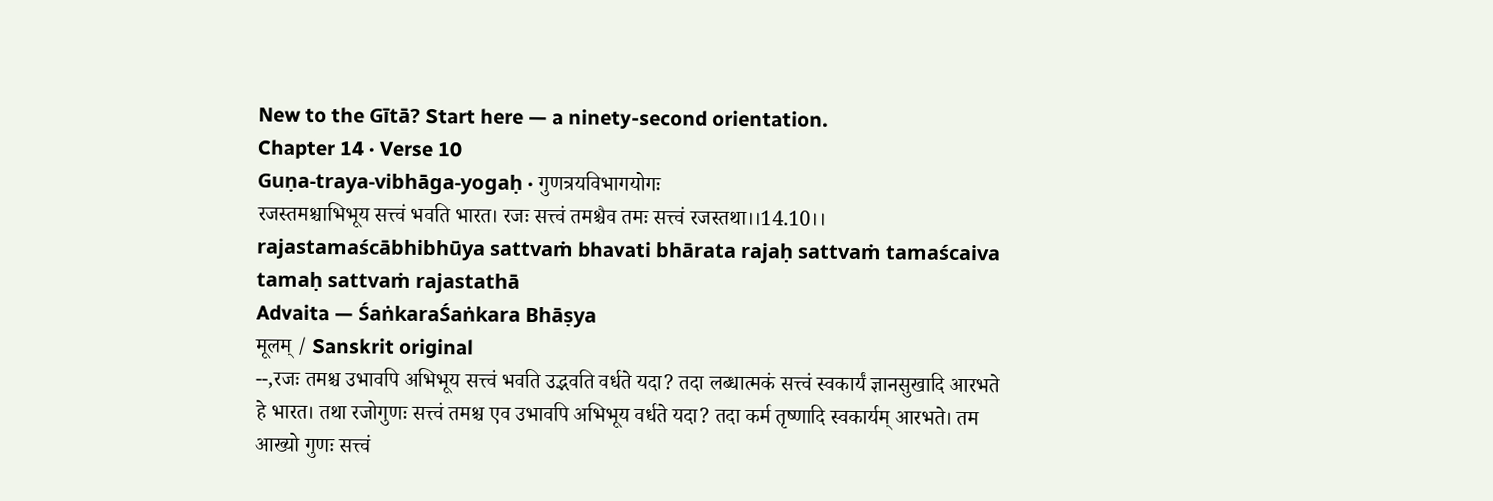New to the Gītā? Start here — a ninety-second orientation.
Chapter 14 · Verse 10
Guṇa-traya-vibhāga-yogaḥ · गुणत्रयविभागयोगः
रजस्तमश्चाभिभूय सत्त्वं भवति भारत। रजः सत्त्वं तमश्चैव तमः सत्त्वं रजस्तथा।।14.10।।
rajastamaścābhibhūya sattvaṁ bhavati bhārata rajaḥ sattvaṁ tamaścaiva tamaḥ sattvaṁ rajastathā
Advaita — ŚaṅkaraŚaṅkara Bhāṣya
मूलम् / Sanskrit original
--,रजः तमश्च उभावपि अभिभूय सत्त्वं भवति उद्भवति वर्धते यदा? तदा लब्धात्मकं सत्त्वं स्वकार्यं ज्ञानसुखादि आरभते हे भारत। तथा रजोगुणः सत्त्वं तमश्च एव उभावपि अभिभूय वर्धते यदा? तदा कर्म तृष्णादि स्वकार्यम् आरभते। तम आख्यो गुणः सत्त्वं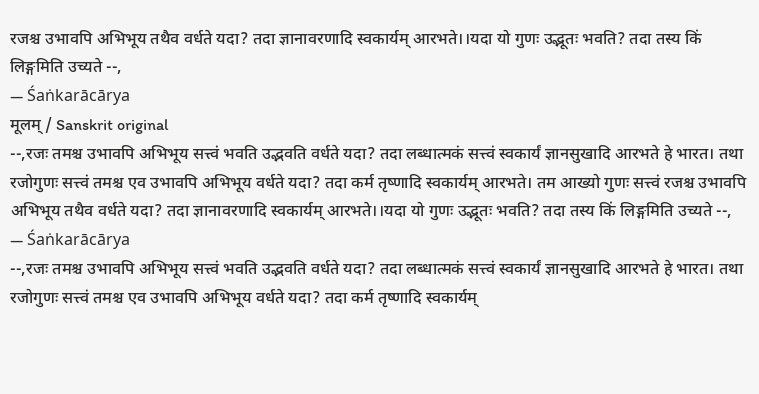रजश्च उभावपि अभिभूय तथैव वर्धते यदा? तदा ज्ञानावरणादि स्वकार्यम् आरभते।।यदा यो गुणः उद्भूतः भवति? तदा तस्य किं लिङ्गमिति उच्यते --,
— Śaṅkarācārya
मूलम् / Sanskrit original
--,रजः तमश्च उभावपि अभिभूय सत्त्वं भवति उद्भवति वर्धते यदा? तदा लब्धात्मकं सत्त्वं स्वकार्यं ज्ञानसुखादि आरभते हे भारत। तथा रजोगुणः सत्त्वं तमश्च एव उभावपि अभिभूय वर्धते यदा? तदा कर्म तृष्णादि स्वकार्यम् आरभते। तम आख्यो गुणः सत्त्वं रजश्च उभावपि अभिभूय तथैव वर्धते यदा? तदा ज्ञानावरणादि स्वकार्यम् आरभते।।यदा यो गुणः उद्भूतः भवति? तदा तस्य किं लिङ्गमिति उच्यते --,
— Śaṅkarācārya
--,रजः तमश्च उभावपि अभिभूय सत्त्वं भवति उद्भवति वर्धते यदा? तदा लब्धात्मकं सत्त्वं स्वकार्यं ज्ञानसुखादि आरभते हे भारत। तथा रजोगुणः सत्त्वं तमश्च एव उभावपि अभिभूय वर्धते यदा? तदा कर्म तृष्णादि स्वकार्यम्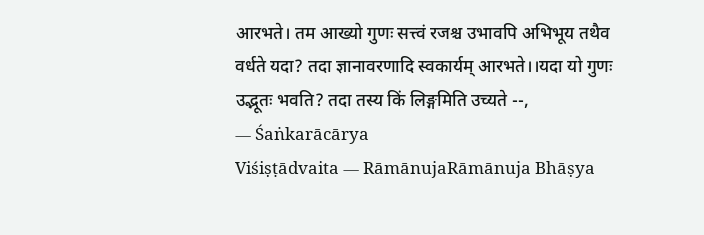आरभते। तम आख्यो गुणः सत्त्वं रजश्च उभावपि अभिभूय तथैव वर्धते यदा? तदा ज्ञानावरणादि स्वकार्यम् आरभते।।यदा यो गुणः उद्भूतः भवति? तदा तस्य किं लिङ्गमिति उच्यते --,
— Śaṅkarācārya
Viśiṣṭādvaita — RāmānujaRāmānuja Bhāṣya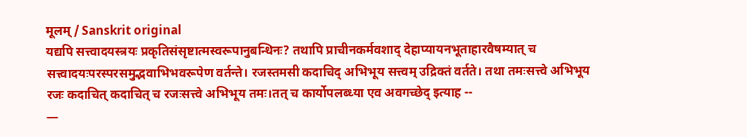मूलम् / Sanskrit original
यद्यपि सत्त्वादयस्त्रयः प्रकृतिसंसृष्टात्मस्वरूपानुबन्धिनः? तथापि प्राचीनकर्मवशाद् देहाप्यायनभूताहारवैषम्यात् च सत्त्वादयःपरस्परसमुद्भवाभिभवरूपेण वर्तन्ते। रजस्तमसी कदाचिद् अभिभूय सत्त्वम् उद्रिक्तं वर्तते। तथा तमःसत्त्वे अभिभूय रजः कदाचित् कदाचित् च रजःसत्त्वे अभिभूय तमः।तत् च कार्योपलब्ध्या एव अवगच्छेद् इत्याह --
—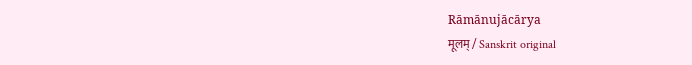Rāmānujācārya
मूलम् / Sanskrit original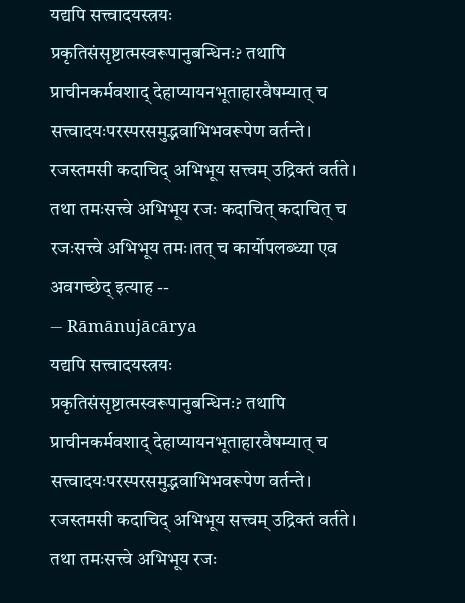यद्यपि सत्त्वादयस्त्रयः प्रकृतिसंसृष्टात्मस्वरूपानुबन्धिनः? तथापि प्राचीनकर्मवशाद् देहाप्यायनभूताहारवैषम्यात् च सत्त्वादयःपरस्परसमुद्भवाभिभवरूपेण वर्तन्ते। रजस्तमसी कदाचिद् अभिभूय सत्त्वम् उद्रिक्तं वर्तते। तथा तमःसत्त्वे अभिभूय रजः कदाचित् कदाचित् च रजःसत्त्वे अभिभूय तमः।तत् च कार्योपलब्ध्या एव अवगच्छेद् इत्याह --
— Rāmānujācārya
यद्यपि सत्त्वादयस्त्रयः प्रकृतिसंसृष्टात्मस्वरूपानुबन्धिनः? तथापि प्राचीनकर्मवशाद् देहाप्यायनभूताहारवैषम्यात् च सत्त्वादयःपरस्परसमुद्भवाभिभवरूपेण वर्तन्ते। रजस्तमसी कदाचिद् अभिभूय सत्त्वम् उद्रिक्तं वर्तते। तथा तमःसत्त्वे अभिभूय रजः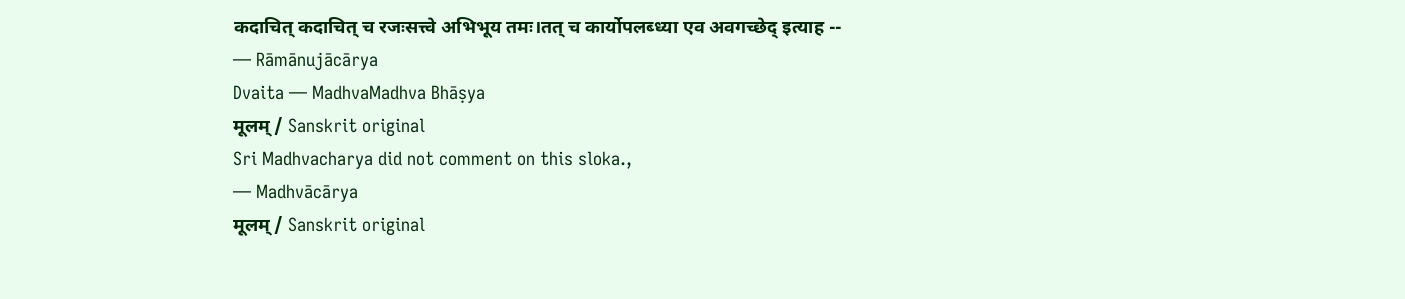कदाचित् कदाचित् च रजःसत्त्वे अभिभूय तमः।तत् च कार्योपलब्ध्या एव अवगच्छेद् इत्याह --
— Rāmānujācārya
Dvaita — MadhvaMadhva Bhāṣya
मूलम् / Sanskrit original
Sri Madhvacharya did not comment on this sloka.,
— Madhvācārya
मूलम् / Sanskrit original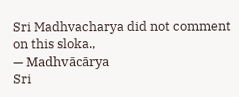Sri Madhvacharya did not comment on this sloka.,
— Madhvācārya
Sri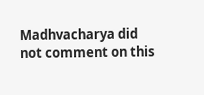Madhvacharya did not comment on this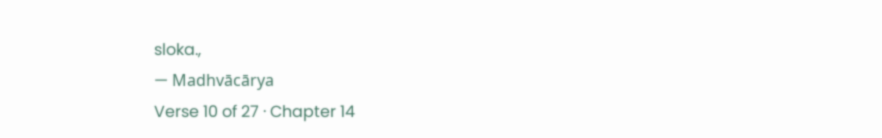sloka.,
— Madhvācārya
Verse 10 of 27 · Chapter 14